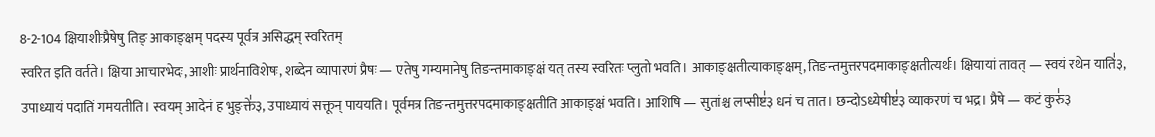8-2-104 क्षियाशीःप्रैषेषु तिङ् आकाङ्क्षम् पदस्य पूर्वत्र असिद्धम् स्वरितम्
स्वरित इति वर्तते। क्षिया आचारभेदः, आशीः प्रार्थनाविशेषः, शब्देन व्यापारणं प्रैषः — एतेषु गम्यमानेषु तिङन्तमाकाङ्क्षं यत् तस्य स्वरितः प्लुतो भवति। आकाङ्क्षतीत्याकाङ्क्षम्, तिङन्तमुत्तरपदमाकाङ्क्षतीत्यर्थः। क्षियायां तावत् — स्वयं रथेन याति॑३, उपाध्यायं पदातिं गमयतीति। स्वयम् आदेनं ह भुङ्क्ते॑३, उपाध्यायं सक्तून् पाययति। पूर्वमत्र तिङन्तमुत्तरपदमाकाङ्क्षतीति आकाङ्क्षं भवति। आशिषि — सुतांश्च लप्सीष्ट॑३ धनं च तात। छन्दोऽध्येषीष्ट॑३ व्याकरणं च भद्र। प्रैषे — कटं कुरु॑३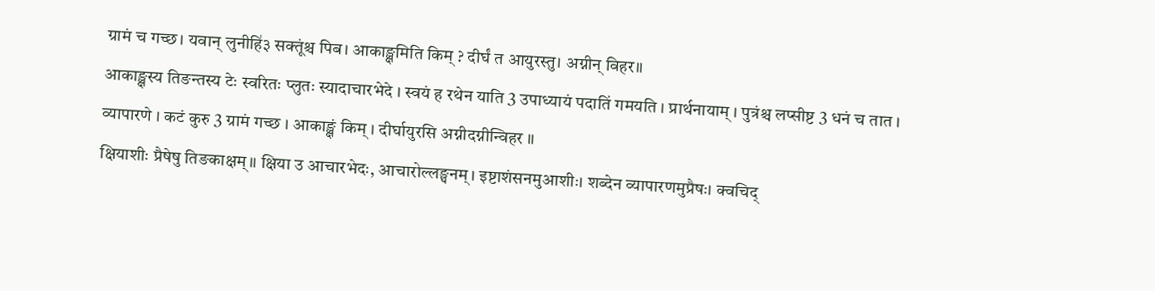ग्रामं च गच्छ। यवान् लुनीहि॑३ सक्तूंश्च पिब। आकाङ्क्षमिति किम् ? दीर्घं त आयुरस्तु। अग्नीन् विहर॥
आकाङ्क्षस्य तिङन्तस्य टेः स्वरितः प्लुतः स्यादाचारभेदे । स्वयं ह रथेन याति 3 उपाध्यायं पदातिं गमयति । प्रार्थनायाम् । पुत्रंश्च लप्सीष्ट 3 धनं च तात । व्यापारणे । कटं कुरु 3 ग्रामं गच्छ । आकाङ्क्षं किम् । दीर्घायुरसि अग्नीदग्नीन्विहर ॥
क्षियाशीः प्रैषेषु तिङकाक्षम्॥ क्षिया उ आचारभेदः, आचारोल्लङ्घनम्। इष्टाशंसनमुआशीः। शब्देन व्यापारणमुप्रैषः। क्वचिद्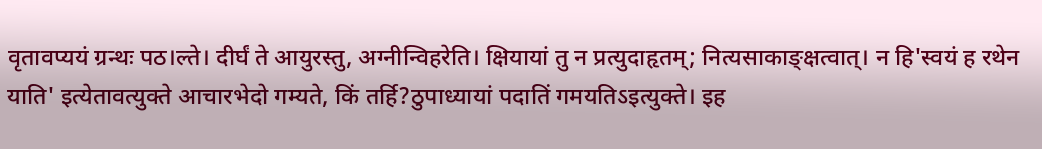वृतावप्ययं ग्रन्थः पठ।ल्ते। दीर्घं ते आयुरस्तु, अग्नीन्विहरेति। क्षियायां तु न प्रत्युदाहृतम्; नित्यसाकाङ्क्षत्वात्। न हि'स्वयं ह रथेन याति' इत्येतावत्युक्ते आचारभेदो गम्यते, किं तर्हि?ठुपाध्यायां पदातिं गमयतिऽइत्युक्ते। इह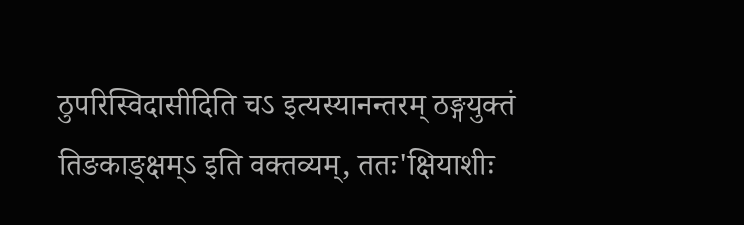ठुपरिस्विदासीदिति चऽ इत्यस्यानन्तरम् ठङ्गयुक्तं तिङकाङ्क्षम्ऽ इति वक्तव्यम्, ततः'क्षियाशीः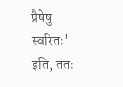प्रैषेषु स्वरितः' इति, ततः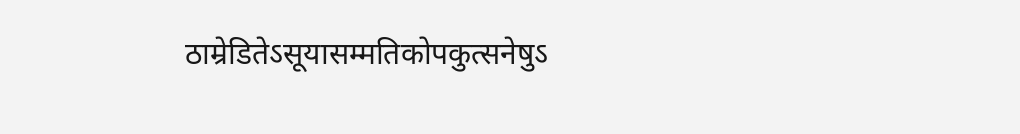ठाम्रेडितेऽसूयासम्मतिकोपकुत्सनेषुऽ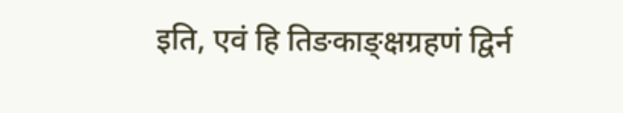इति, एवं हि तिङकाङ्क्षग्रहणं द्विर्न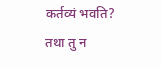कर्तव्यं भवति? तथा तु न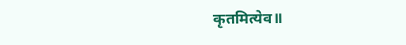कृतमित्येव॥